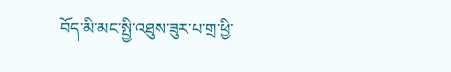བོད་མི་མང་སྤྱི་འཐུས་ཟུར་པ་གྲ་ཕྱི་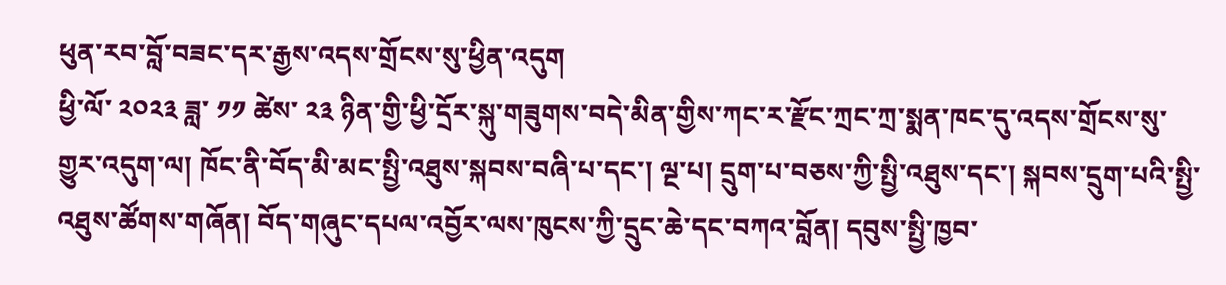ཕུན་རབ་བློ་བཟང་དར་རྒྱས་འདས་གྲོངས་སུ་ཕྱིན་འདུག
ཕྱི་ལོ་ ༢༠༢༣ ཟླ་ ༡༡ ཚེས་ ༢༣ ཉིན་གྱི་ཕྱི་དྲོར་སྐུ་གཟུགས་བདེ་མིན་གྱིས་ཀང་ར་རྫོང་ཀྲང་ཀྲ་སྨན་ཁང་དུ་འདས་གྲོངས་སུ་གྱུར་འདུག་ལ། ཁོང་ནི་བོད་མི་མང་སྤྱི་འཐུས་སྐབས་བཞི་པ་དང་། ལྔ་པ། དྲུག་པ་བཅས་ཀྱི་སྤྱི་འཐུས་དང་། སྐབས་དྲུག་པའི་སྤྱི་འཐུས་ཚོགས་གཞོན། བོད་གཞུང་དཔལ་འབྱོར་ལས་ཁུངས་ཀྱི་དྲུང་ཆེ་དང་བཀའ་བློན། དབུས་སྤྱི་ཁྱབ་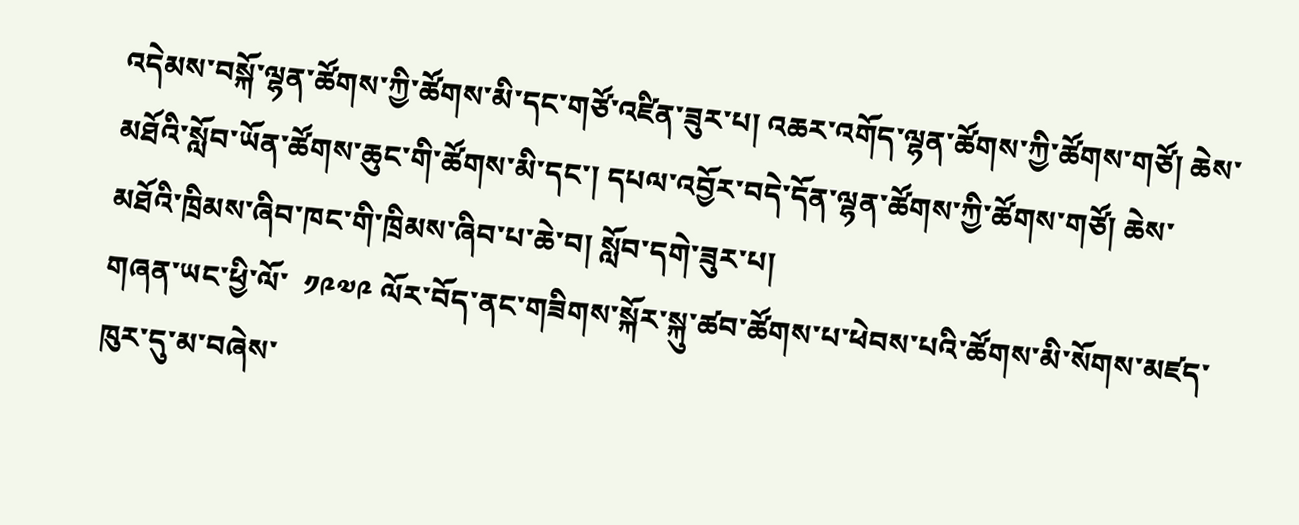འདེམས་བསྐོ་ལྷན་ཚོགས་ཀྱི་ཚོགས་མི་དང་གཙོ་འཛིན་ཟུར་པ། འཆར་འགོད་ལྷན་ཚོགས་ཀྱི་ཚོགས་གཙོ། ཆེས་མཐོའི་སློབ་ཡོན་ཚོགས་ཆུང་གི་ཚོགས་མི་དང་། དཔལ་འབྱོར་བདེ་དོན་ལྷན་ཚོགས་ཀྱི་ཚོགས་གཙོ། ཆེས་མཐོའི་ཁྲིམས་ཞིབ་ཁང་གི་ཁྲིམས་ཞིབ་པ་ཆེ་བ། སློབ་དགེ་ཟུར་པ།
གཞན་ཡང་ཕྱི་ལོ་  ༡༩༧༩ ལོར་བོད་ནང་གཟིགས་སྐོར་སྐུ་ཚབ་ཚོགས་པ་ཕེབས་པའི་ཚོགས་མི་སོགས་མཛད་ཁུར་དུ་མ་བཞེས་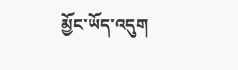མྱོང་ཡོད་འདུག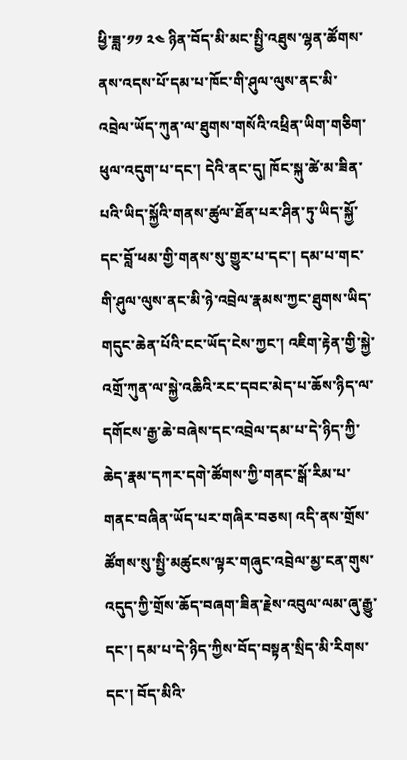ཕྱི་ཟླ་༡༡ ༢༤ ཉིན་བོད་མི་མང་སྤྱི་འཐུས་ལྷན་ཚོགས་ནས་འདས་པོ་དམ་པ་ཁོང་གི་ཤུལ་ལུས་ནང་མི་འབྲེལ་ཡོད་ཀུན་ལ་ཐུགས་གསོའི་འཕྲིན་ཡིག་གཅིག་ཕུལ་འདུག་པ་དང་། དེའི་ནང་དུ། ཁོང་སྐུ་ཚེ་མ་ཟིན་པའི་ཡིད་སྐྱོའི་གནས་ཚུལ་ཐོན་པར་ཤིན་ཏུ་ཡིད་སྐྱོ་དང་བློ་ཕམ་གྱི་གནས་སུ་གྱུར་པ་དང་། དམ་པ་གང་གི་ཤུལ་ལུས་ནང་མི་ཉེ་འབྲེལ་རྣམས་ཀྱང་ཐུགས་ཡིད་གདུང་ཆེན་པོའི་ངང་ཡོད་ངེས་ཀྱང་། འཇིག་རྟེན་གྱི་སྐྱེ་འགྲོ་ཀུན་ལ་སྐྱེ་འཆིའི་རང་དབང་མེད་པ་ཆོས་ཉིད་ལ་དགོངས་རྒྱ་ཆེ་བཞེས་དང་འབྲེལ་དམ་པ་དེ་ཉིད་ཀྱི་ཆེད་རྣམ་དཀར་དགེ་ཚོགས་ཀྱི་གནང་སྒོ་རིམ་པ་གནང་བཞིན་ཡོད་པར་གཞིར་བཅས། འདི་ནས་གྲོས་ཚོགས་སུ་སྤྱི་མཚུངས་ལྟར་གཞུང་འབྲེལ་མྱ་ངན་གུས་འདུད་ཀྱི་གྲོས་ཆོད་བཞག་ཟིན་རྗེས་འབུལ་ལམ་ཞུ་རྒྱུ་དང་། དམ་པ་དེ་ཉིད་ཀྱིས་བོད་བསྟན་སྲིད་མི་རིགས་དང་། བོད་མིའི་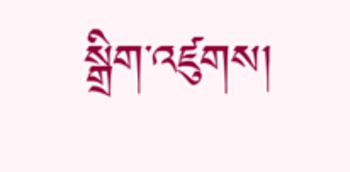སྒྲིག་འཛུགས།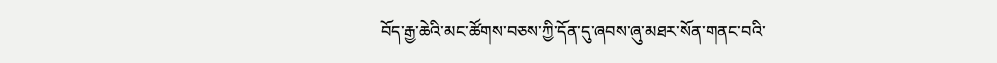བོད་རྒྱ་ཆེའི་མང་ཚོགས་བཅས་ཀྱི་དོན་དུ་ཞབས་ཞུ་མཐར་སོན་གནང་བའི་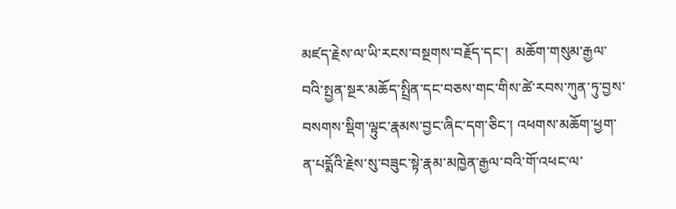མཛད་རྗེས་ལ་ཡི་རངས་བསྔགས་བརྗོད་དང་།  མཆོག་གསུམ་རྒྱལ་བའི་སྤྱན་སྔར་མཆོད་སྤྲིན་དང་བཅས་གང་གིས་ཚེ་རབས་ཀུན་ཏུ་བྱས་བསགས་སྡིག་ལྟུང་རྣམས་བྱང་ཞིང་དག་ཅིང་། འཕགས་མཆོག་ཕྱག་ན་པདྨོའི་རྗེས་སུ་བཟུང་སྟེ་རྣམ་མཁྱེན་རྒྱལ་བའི་གོ་འཕང་ལ་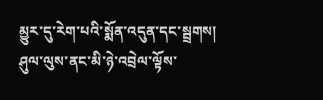མྱུར་དུ་རེག་པའི་སྨོན་འདུན་དང་སྦྲགས། ཤུལ་ལུས་ནང་མི་ཉེ་འབྲེལ་ལྟོས་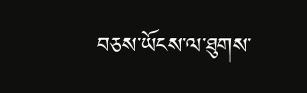བཅས་ཡོངས་ལ་ཐུགས་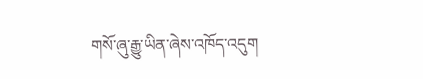གསོ་ཞུ་རྒྱུ་ཡིན་ཞེས་འཁོད་འདུག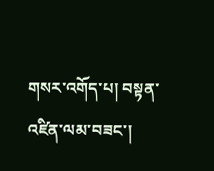གསར་འགོད་པ། བསྟན་འཛིན་ལམ་བཟང་།